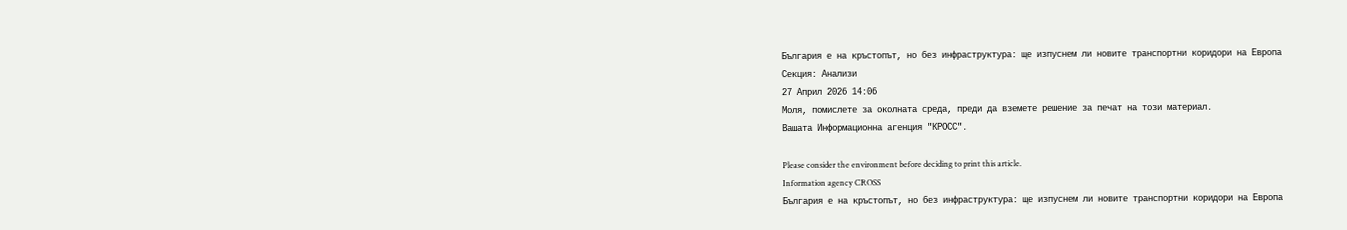България е на кръстопът, но без инфраструктура: ще изпуснем ли новите транспортни коридори на Европа
Секция: Анализи
27 Април 2026 14:06
Моля, помислете за околната среда, преди да вземете решение за печат на този материал.
Вашата Информационна агенция "КРОСС".

Please consider the environment before deciding to print this article.
Information agency CROSS
България е на кръстопът, но без инфраструктура: ще изпуснем ли новите транспортни коридори на Европа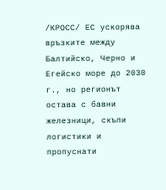/КРОСС/ ЕС ускорява връзките между Балтийско, Черно и Егейско море до 2030 г., но регионът остава с бавни железници, скъпи логистики и пропуснати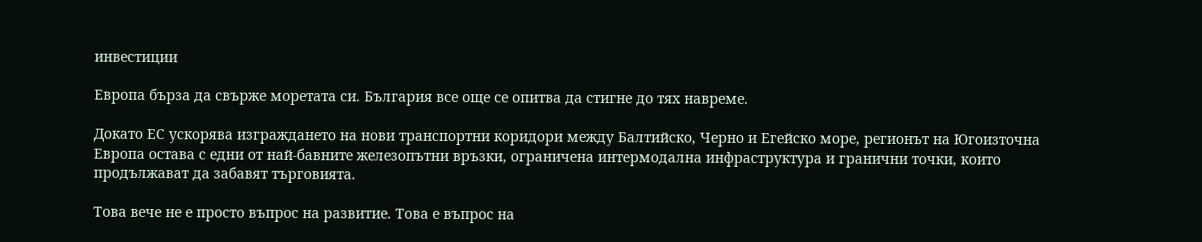инвестиции

Европа бърза да свърже моретата си. България все още се опитва да стигне до тях навреме.

Докато ЕС ускорява изграждането на нови транспортни коридори между Балтийско, Черно и Егейско море, регионът на Югоизточна Европа остава с едни от най-бавните железопътни връзки, ограничена интермодална инфраструктура и гранични точки, които продължават да забавят търговията.

Това вече не е просто въпрос на развитие. Това е въпрос на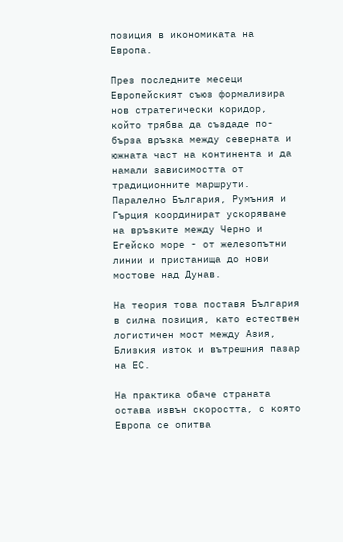позиция в икономиката на Европа.

През последните месеци Европейският съюз формализира нов стратегически коридор, който трябва да създаде по-бърза връзка между северната и южната част на континента и да намали зависимостта от традиционните маршрути. Паралелно България, Румъния и Гърция координират ускоряване на връзките между Черно и Егейско море - от железопътни линии и пристанища до нови мостове над Дунав.

На теория това поставя България в силна позиция, като естествен логистичен мост между Азия, Близкия изток и вътрешния пазар на ЕС.

На практика обаче страната остава извън скоростта, с която Европа се опитва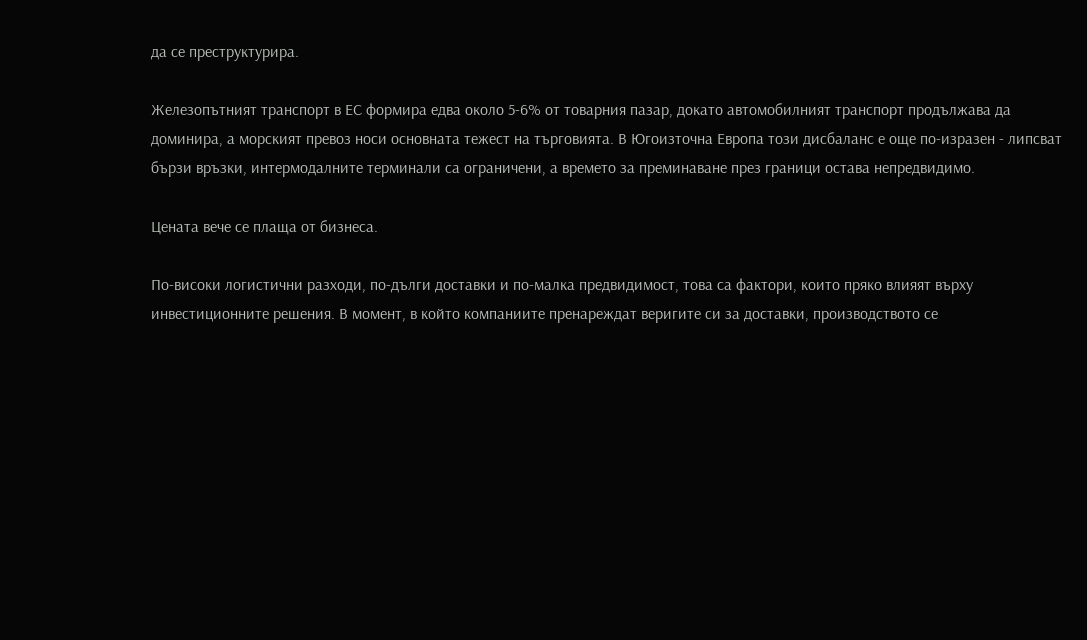да се преструктурира.

Железопътният транспорт в ЕС формира едва около 5-6% от товарния пазар, докато автомобилният транспорт продължава да доминира, а морският превоз носи основната тежест на търговията. В Югоизточна Европа този дисбаланс е още по-изразен - липсват бързи връзки, интермодалните терминали са ограничени, а времето за преминаване през граници остава непредвидимо.

Цената вече се плаща от бизнеса.

По-високи логистични разходи, по-дълги доставки и по-малка предвидимост, това са фактори, които пряко влияят върху инвестиционните решения. В момент, в който компаниите пренареждат веригите си за доставки, производството се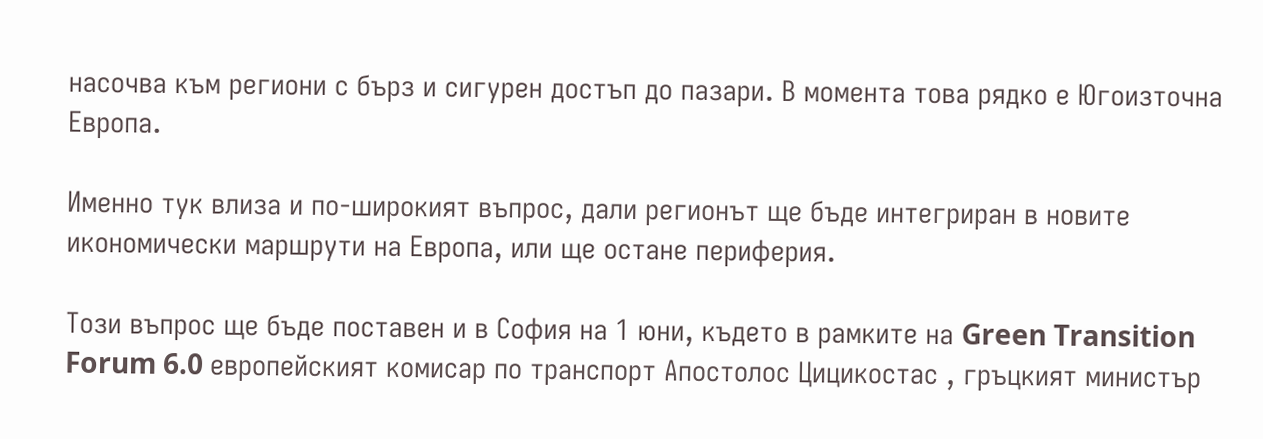насочва към региони с бърз и сигурен достъп до пазари. В момента това рядко е Югоизточна Европа.

Именно тук влиза и по-широкият въпрос, дали регионът ще бъде интегриран в новите икономически маршрути на Европа, или ще остане периферия.

Този въпрос ще бъде поставен и в София на 1 юни, където в рамките на Green Transition Forum 6.0 европейският комисар по транспорт Апостолос Цицикостас , гръцкият министър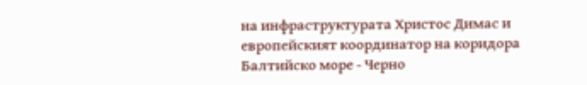на инфраструктурата Христос Димас и европейският координатор на коридора Балтийско море - Черно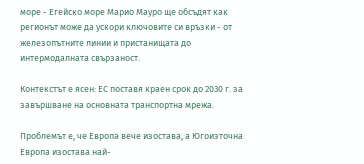море - Егейско море Марио Мауро ще обсъдят как регионът може да ускори ключовите си връзки - от железопътните линии и пристанищата до интермодалната свързаност.

Контекстът е ясен: ЕС поставя краен срок до 2030 г. за завършване на основната транспортна мрежа.

Проблемът е, че Европа вече изостава, а Югоизточна Европа изостава най-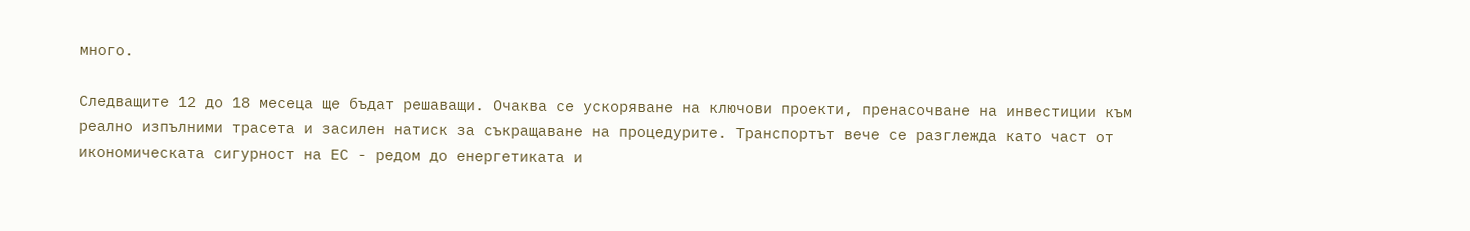много.

Следващите 12 до 18 месеца ще бъдат решаващи. Очаква се ускоряване на ключови проекти, пренасочване на инвестиции към реално изпълними трасета и засилен натиск за съкращаване на процедурите. Транспортът вече се разглежда като част от икономическата сигурност на ЕС - редом до енергетиката и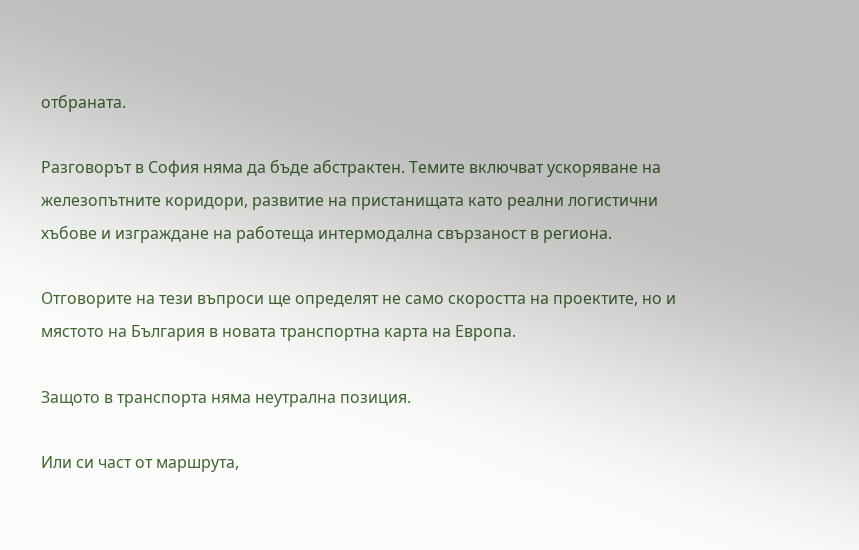отбраната.

Разговорът в София няма да бъде абстрактен. Темите включват ускоряване на железопътните коридори, развитие на пристанищата като реални логистични хъбове и изграждане на работеща интермодална свързаност в региона.

Отговорите на тези въпроси ще определят не само скоростта на проектите, но и мястото на България в новата транспортна карта на Европа.

Защото в транспорта няма неутрална позиция.

Или си част от маршрута,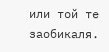или той те заобикаля.